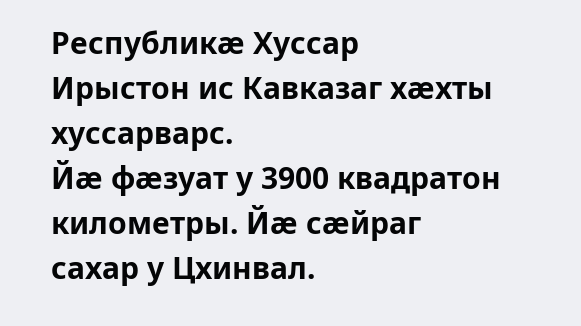Республикæ Хуссар Ирыстон ис Кавказаг хæхты хуссарварс.
Йæ фæзуат у 3900 квадратон километры. Йæ сæйраг сахар у Цхинвал.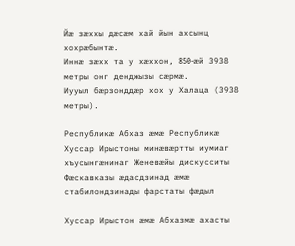Йæ зæххы дæсæм хай йын ахсынц хохрæбынтæ.
Иннæ зæхх та у хæххон, 850-æй 3938 метры онг денджызы сæрмæ.
Иууыл бæрзонддæр хох у Халаца (3938 метры).

Республикæ Абхаз æмæ Республикæ Хуссар Ирыстоны минæвæртты иумиаг хъусынгæнинаг Женевæйы дискусситы Фæскавказы æдасдзинад æмæ стабилондзинады фарстаты фæдыл

Хуссар Ирыстон æмæ Абхазмæ ахасты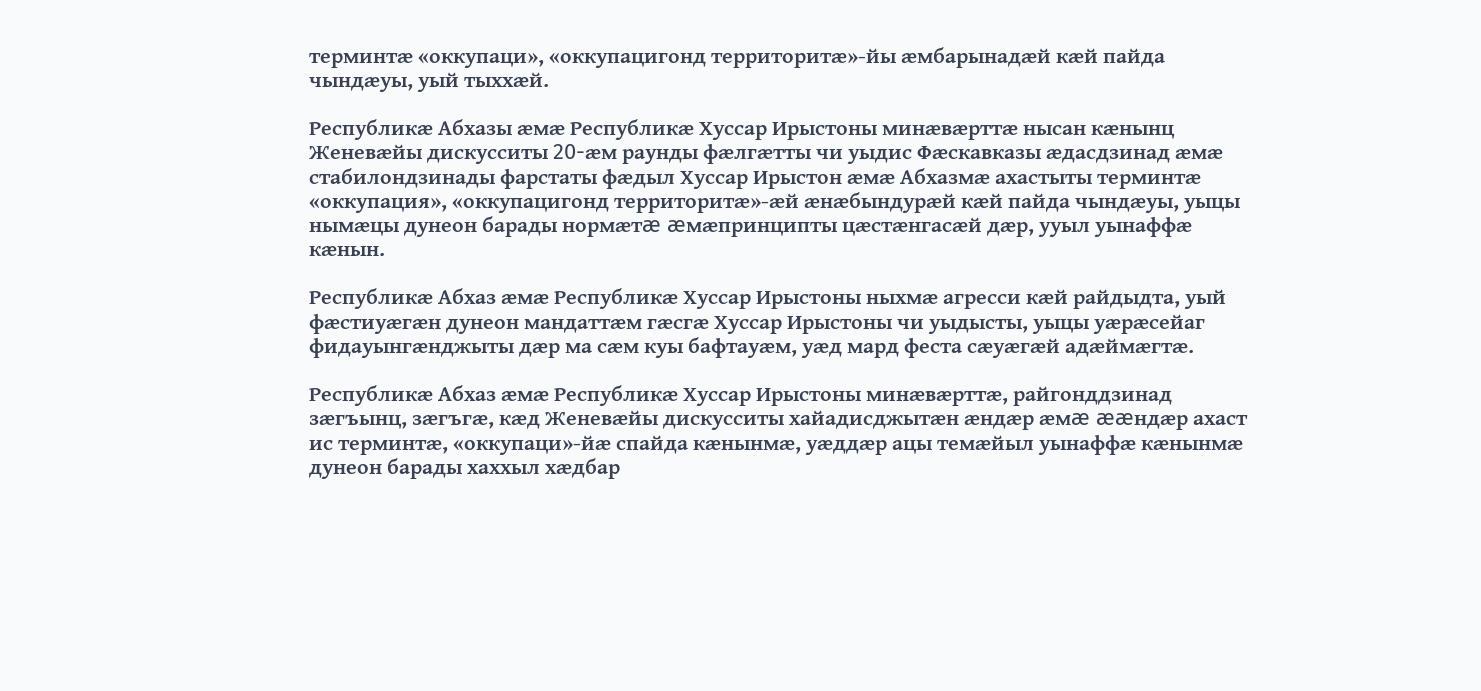терминтæ «оккупаци», «оккупацигонд территоритæ»-йы æмбарынадæй кæй пайда чындæуы, уый тыххæй.

Республикæ Абхазы æмæ Республикæ Хуссар Ирыстоны минæвæрттæ нысан кæнынц Женевæйы дискусситы 20-æм раунды фæлгæтты чи уыдис Фæскавказы æдасдзинад æмæ стабилондзинады фарстаты фæдыл Хуссар Ирыстон æмæ Абхазмæ ахастыты терминтæ «оккупация», «оккупацигонд территоритæ»-æй æнæбындурæй кæй пайда чындæуы, уыцы нымæцы дунеон барады нормæтæ æмæпринципты цæстæнгасæй дæр, ууыл уынаффæ кæнын.

Республикæ Абхаз æмæ Республикæ Хуссар Ирыстоны ныхмæ агресси кæй райдыдта, уый фæстиуæгæн дунеон мандаттæм гæсгæ Хуссар Ирыстоны чи уыдысты, уыцы уæрæсейаг фидауынгæнджыты дæр ма сæм куы бафтауæм, уæд мард феста сæуæгæй адæймæгтæ.

Республикæ Абхаз æмæ Республикæ Хуссар Ирыстоны минæвæрттæ, райгонддзинад зæгъынц, зæгъгæ, кæд Женевæйы дискусситы хайадисджытæн æндæр æмæ ææндæр ахаст ис терминтæ, «оккупаци»-йæ спайда кæнынмæ, уæддæр ацы темæйыл уынаффæ кæнынмæ дунеон барады хаххыл хæдбар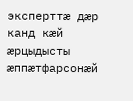эксперттæ дæр канд кæй æрцыдысты æппæтфарсонæй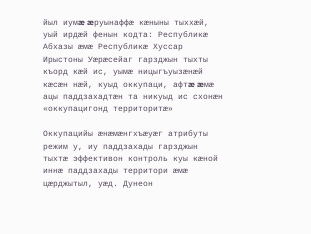йыл иумæ æруынаффæ кæныны тыххæй, уый ирдæй фенын кодта: Республикæ Абхазы æмæ Республикæ Хуссар Ирыстоны Уæрæсейаг гарзджын тыхты къорд кæй ис, уымæ ницыгъуызæнæй кæсæн нæй, куыд оккупаци, афтæ æмæ ацы паддзахадтæн та никуыд ис схонæн «оккупацигонд территоритæ»

Оккупацийы æнæмæнгхъæуæг атрибуты режим у, иу паддзахады гарзджын тыхтæ эффективон контроль куы кæной иннæ паддзахады территори æмæ цæрджытыл, уæд. Дунеон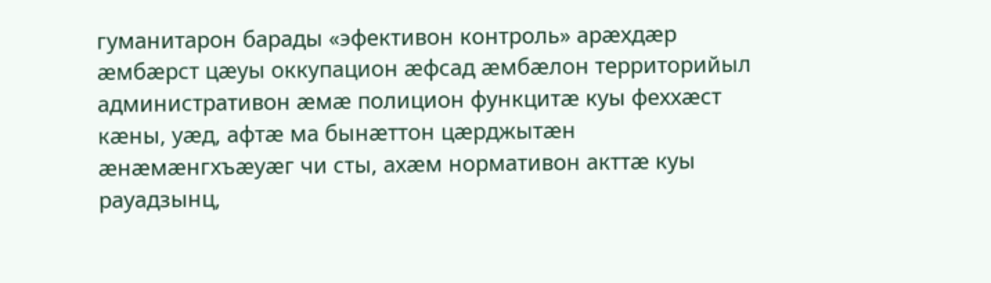гуманитарон барады «эфективон контроль» арæхдæр æмбæрст цæуы оккупацион æфсад æмбæлон территорийыл административон æмæ полицион функцитæ куы феххæст кæны, уæд, афтæ ма бынæттон цæрджытæн æнæмæнгхъæуæг чи сты, ахæм нормативон акттæ куы рауадзынц,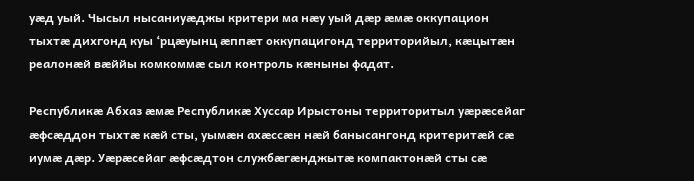уæд уый. Чысыл нысаниуæджы критери ма нæу уый дæр æмæ оккупацион тыхтæ дихгонд куы ‘рцæуынц æппæт оккупацигонд территорийыл, кæцытæн реалонæй вæййы комкоммæ сыл контроль кæныны фадат.

Республикæ Абхаз æмæ Республикæ Хуссар Ирыстоны территоритыл уæрæсейаг æфсæддон тыхтæ кæй сты, уымæн ахæссæн нæй банысангонд критеритæй сæ иумæ дæр. Уæрæсейаг æфсæдтон службæгæнджытæ компактонæй сты сæ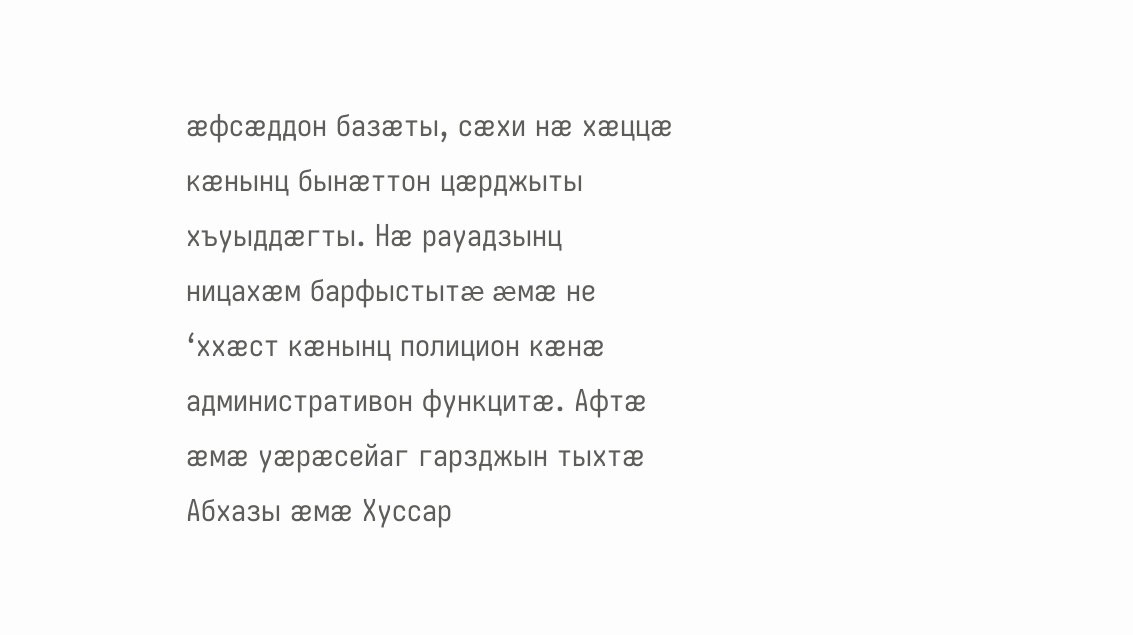æфсæддон базæты, сæхи нæ хæццæ кæнынц бынæттон цæрджыты хъуыддæгты. Нæ рауадзынц ницахæм барфыстытæ æмæ не ‘ххæст кæнынц полицион кæнæ административон функцитæ. Афтæ æмæ уæрæсейаг гарзджын тыхтæ Абхазы æмæ Хуссар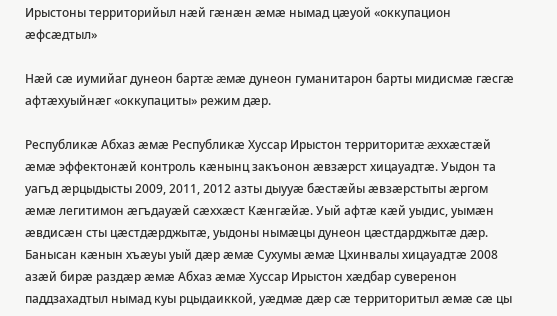Ирыстоны территорийыл нæй гæнæн æмæ нымад цæуой «оккупацион æфсæдтыл»

Нæй сæ иумийаг дунеон бартæ æмæ дунеон гуманитарон барты мидисмæ гæсгæ афтæхуыйнæг «оккупациты» режим дæр.

Республикæ Абхаз æмæ Республикæ Хуссар Ирыстон территоритæ æххæстæй æмæ эффектонæй контроль кæнынц закъонон æвзæрст хицауадтæ. Уыдон та уагъд æрцыдысты 2009, 2011, 2012 азты дыууæ бæстæйы æвзæрстыты æргом æмæ легитимон æгъдауæй сæххæст Кæнгæйæ. Уый афтæ кæй уыдис, уымæн æвдисæн сты цæстдæрджытæ, уыдоны нымæцы дунеон цæстдарджытæ дæр. Банысан кæнын хъæуы уый дæр æмæ Сухумы æмæ Цхинвалы хицауадтæ 2008 азæй бирæ раздæр æмæ Абхаз æмæ Хуссар Ирыстон хæдбар суверенон паддзахадтыл нымад куы рцыдаиккой, уæдмæ дæр сæ территоритыл æмæ сæ цы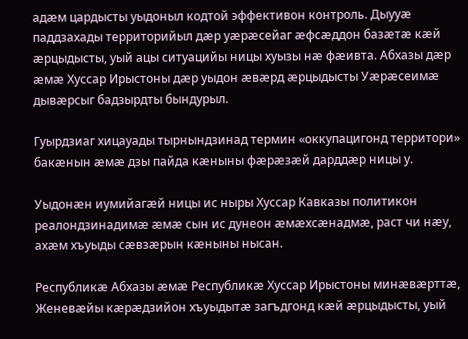адæм цардысты уыдоныл кодтой эффективон контроль. Дыууæ паддзахады территорийыл дæр уæрæсейаг æфсæддон базæтæ кæй æрцыдысты, уый ацы ситуацийы ницы хуызы нæ фæивта. Абхазы дæр æмæ Хуссар Ирыстоны дæр уыдон æвæрд æрцыдысты Уæрæсеимæ дывæрсыг бадзырдты бындурыл.

Гуырдзиаг хицауады тырнындзинад термин «оккупацигонд территори» бакæнын æмæ дзы пайда кæныны фæрæзæй дарддæр ницы у.

Уыдонæн иумийагæй ницы ис ныры Хуссар Кавказы политикон реалондзинадимæ æмæ сын ис дунеон æмæхсæнадмæ, раст чи нæу, ахæм хъуыды сæвзæрын кæныны нысан.

Республикæ Абхазы æмæ Республикæ Хуссар Ирыстоны минæвæрттæ, Женевæйы кæрæдзийон хъуыдытæ загъдгонд кæй æрцыдысты, уый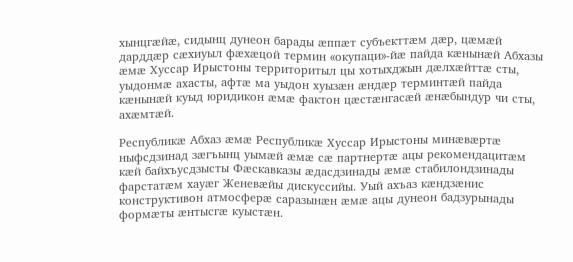хынцгæйæ, сидынц дунеон барады æппæт субъекттæм дæр, цæмæй дарддæр сæхиуыл фæхæцой термин «окупаци»-йæ пайда кæнынæй Абхазы æмæ Хуссар Ирыстоны территоритыл цы хотыхджын дæлхæйттæ сты, уыдонмæ ахасты, афтæ ма уыдон хуызæн æндæр терминтæй пайда кæнынæй куыд юридикон æмæ фактон цæстæнгасæй æнæбындур чи сты, ахæмтæй.

Республикæ Абхаз æмæ Республикæ Хуссар Ирыстоны минæвæртæ ныфсдзинад зæгъынц уымæй æмæ сæ партнертæ ацы рекомендацитæм кæй байхъусдзысты Фæскавказы æдасдзинады æмæ стабилондзинады фарстатæм хауæг Женевæйы дискуссийы. Уый ахъаз кæндзæнис конструктивон атмосферæ саразынæн æмæ ацы дунеон бадзурынады формæты æнтысгæ куыстæн.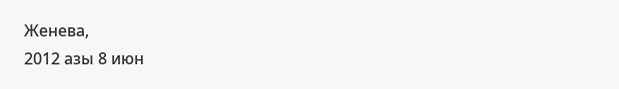Женева,
2012 азы 8 июн